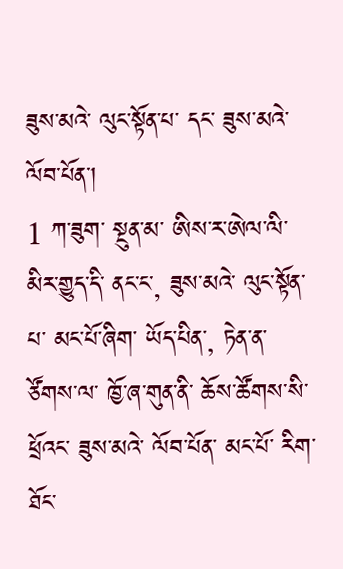ཟུས་མའེ་ ལུང་སྟོན་པ་ དང་ ཟུས་མའེ་ ལོབ་པོན་།
1 ཀ་ཟུག་ སྔུན་མ་ ཨིས་ར་ཨེལ་ལི་ མིར་གྱུད་དི་ ནང་ང་, ཟུས་མའེ་ ལུང་སྟོན་པ་ མང་པོ་ཞིག་ ཡོད་པིན་, ཏེན་ན་ ཙོགས་ལ་ ཁྱོ་ཞ་གུན་ནི་ ཆོས་ཚོགས་སི་ ཕྲོའང་ ཟུས་མའེ་ ལོབ་པོན་ མང་པོ་ རིག་ ཐོང་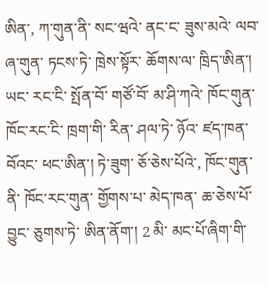ཨིན་, ཀ་གུན་ནི་ སང་ཝའེ་ ནང་ང་ ཟུས་མའེ་ ལབ་ཞ་གུན་ ཏངས་ཏེ་ ཁྲེས་སྟོར་ ཆོགས་ལ་ ཁྲིད་ཨིན་། ཡང་ རང་ངི་ སྤོན་བོ་ གཙོ་བོ་ མ་ཤི་ཀའེ་ ཁོང་གུན་ ཁོང་རང་ངི་ ཁྲག་གི་ རིན་ ཤལ་ཏེ་ ཉོའ་ ཛད་ཁན་བོའང་ ཕང་ཨིན་། ཏེ་ཟུག་ ཅོ་ཅེས་པོའེ་, ཁོང་གུན་ནི་ ཁོང་རང་གུན་ གྱོགས་པ་ མེད་ཁན་ ཆ་ཅེས་པོ་ བྱུང་ ཅུགས་ཏེ་ ཨིན་ནོག་། 2 མི་ མང་པོ་ཞིག་གི་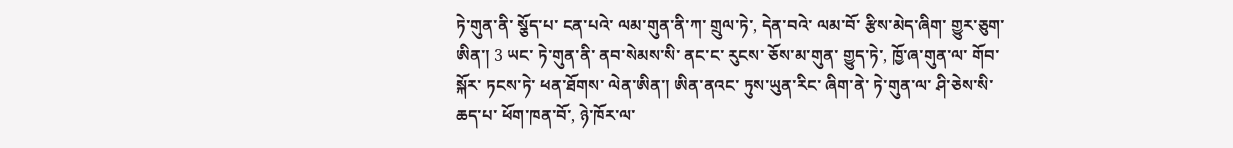ཏེ་གུན་ནི་ སྕོད་པ་ ངན་པའེ་ ལམ་གུན་ནི་ཀ་ གྲུལ་ཏེ་, དེན་བའེ་ ལམ་བོ་ རྩིས་མེད་ཞིག་ གྱུར་ཅུག་ཨིན་། 3 ཡང་ ཏེ་གུན་ནི་ ནབ་སེམས་སི་ ནང་ང་ རུངས་ ཅོས་མ་གུན་ གྱུད་ཏེ་, ཁྱོ་ཞ་གུན་ལ་ གོབ་སྐོར་ ཏངས་ཏེ་ ཕན་ཐོགས་ ལེན་ཨིན་། ཨིན་ནའང་ ཏུས་ཡུན་རིང་ ཞིག་ནེ་ ཏེ་གུན་ལ་ ཤི་ཅེས་སི་ ཆད་པ་ ཕོག་ཁན་བོ་, ཉེ་ཁོར་ལ་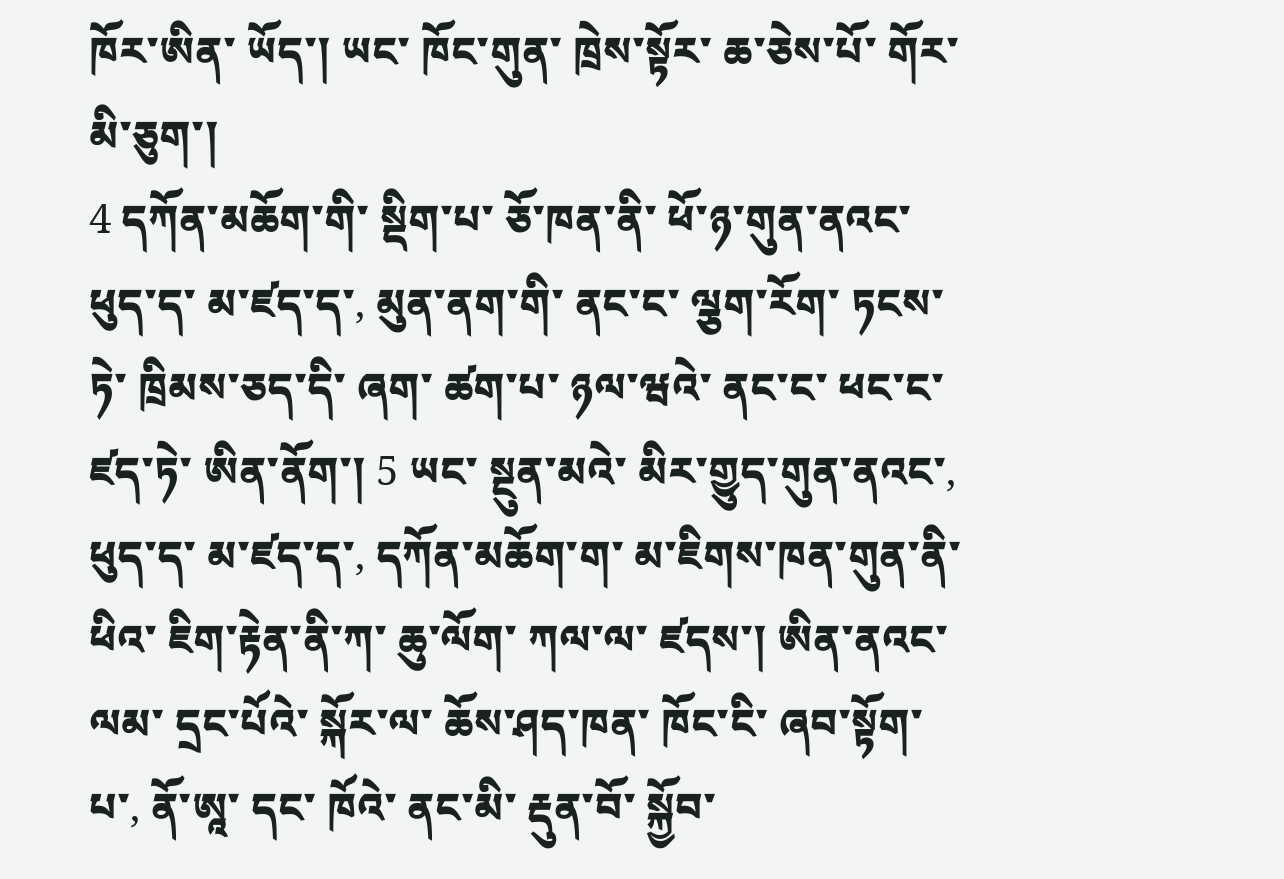ཁོར་ཨིན་ ཡོད་། ཡང་ ཁོང་གུན་ ཁྲེས་སྟོར་ ཆ་ཅེས་པོ་ གོར་ མི་ཅུག་།
4 དཀོན་མཆོག་གི་ སྡིག་པ་ ཅོ་ཁན་ནི་ ཕོ་ཉ་གུན་ནའང་ ཕུད་ད་ མ་ཛད་ད་, མུན་ནག་གི་ ནང་ང་ ལྕག་རོག་ ཏངས་ཏེ་ ཁྲིམས་ཅད་དི་ ཞག་ ཚག་པ་ ཉལ་ཝའེ་ ནང་ང་ ཕང་ང་ ཛད་ཏེ་ ཨིན་ནོག་། 5 ཡང་ སྔུན་མའེ་ མིར་གྱུད་གུན་ནའང་, ཕུད་ད་ མ་ཛད་ད་, དཀོན་མཆོག་ག་ མ་ཇིགས་ཁན་གུན་ནི་ ཕིའ་ ཇིག་རྟེན་ནི་ཀ་ ཆུ་ལོག་ ཀལ་ལ་ ཛདས་། ཨིན་ནའང་ ལམ་ དྲང་པོའེ་ སྐོར་ལ་ ཆོས་ཤད་ཁན་ ཁོང་ངི་ ཞབ་སྟོག་པ་, ནོ་ཨཱ་ དང་ ཁོའེ་ ནང་མི་ རྡུན་བོ་ སྐྱོབ་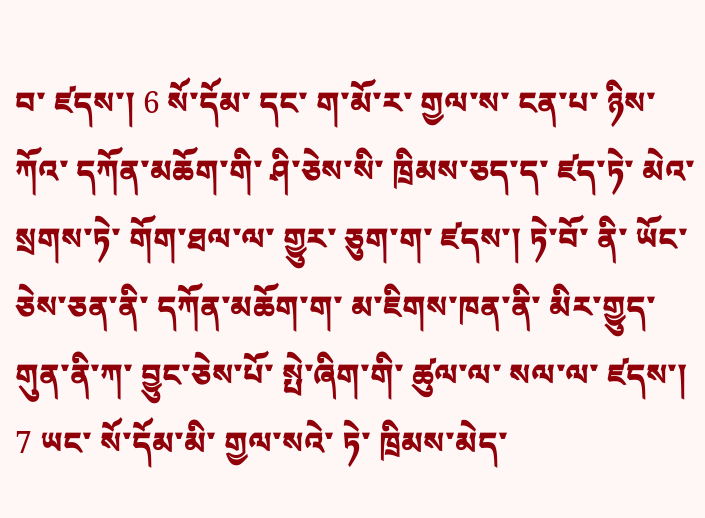བ་ ཛདས་། 6 སོ་དོམ་ དང་ ག་མོ་ར་ གྱལ་ས་ ངན་པ་ ཉིས་ཀོའ་ དཀོན་མཆོག་གི་ ཤི་ཅེས་སི་ ཁྲིམས་ཅད་ད་ ཛད་ཏེ་ མེའ་ སྲགས་ཏེ་ གོག་ཐལ་ལ་ གྱུར་ ཅུག་ག་ ཛདས་། ཏེ་བོ་ ནི་ ཡོང་ཅེས་ཅན་ནི་ དཀོན་མཆོག་ག་ མ་ཇིགས་ཁན་ནི་ མིར་གྱུད་གུན་ནི་ཀ་ བྱུང་ཅེས་པོ་ སྤེ་ཞིག་གི་ ཚུལ་ལ་ སལ་ལ་ ཛདས་། 7 ཡང་ སོ་དོམ་མི་ གྱལ་སའེ་ ཏེ་ ཁྲིམས་མེད་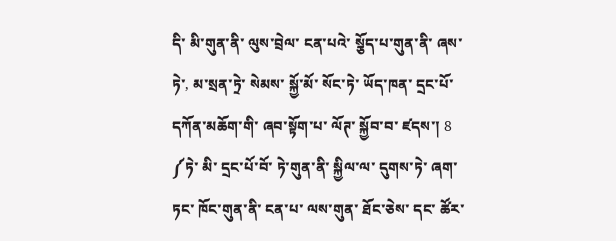དི་ མི་གུན་ནི་ ལུས་བྲེལ་ ངན་པའེ་ སྕོད་པ་གུན་ནི་ ཞས་ཏེ་, མ་སྲན་ཏྲེ་ སེམས་ སྐྱོ་མོ་ སོང་ཏེ་ ཡོད་ཁན་ དྲང་པོ་ དཀོན་མཆོག་གི་ ཞབ་སྟོག་པ་ ལོཊ་ སྐྱོབ་བ་ ཛདས་། 8 ༼ཏེ་ མི་ དྲང་པོ་བོ་ ཏེ་གུན་ནི་ སྐྱིལ་ལ་ དུགས་ཏེ་ ཞག་ཏང་ ཁོང་གུན་ནི་ ངན་པ་ ལས་གུན་ ཐོང་ཅེས་ དང་ ཚོར་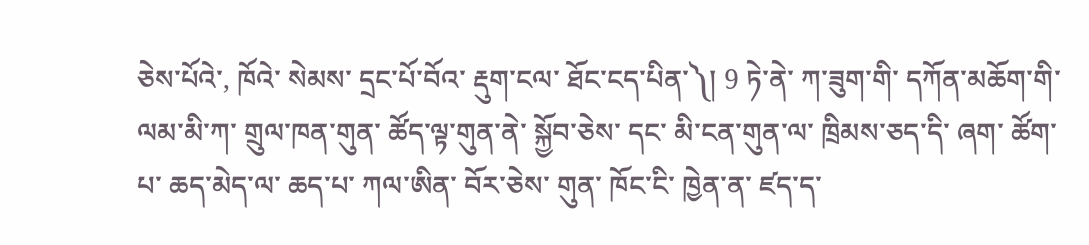ཅེས་པོའེ་, ཁོའེ་ སེམས་ དྲང་པོ་བོའ་ རྡུག་ངལ་ ཐོང་ངད་པིན་༽། 9 ཏེ་ནེ་ ཀ་ཟུག་གི་ དཀོན་མཆོག་གི་ ལམ་མི་ཀ་ གྲུལ་ཁན་གུན་ ཚོད་ལྟ་གུན་ནེ་ སྐྱོབ་ཅེས་ དང་ མི་ངན་གུན་ལ་ ཁྲིམས་ཅད་དི་ ཞག་ ཚོག་པ་ ཆད་མེད་ལ་ ཆད་པ་ ཀལ་ཨིན་ བོར་ཅེས་ གུན་ ཁོང་ངི་ ཁྱེན་ན་ ཛད་ད་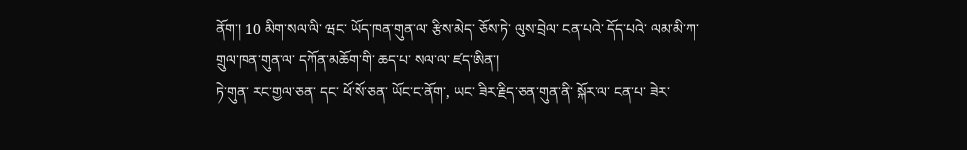ནོག་། 10 མིག་སལ་ལི་ ཝང་ ཡོད་ཁན་གུན་ལ་ རྩིས་མེད་ ཅོས་ཏེ་ ལུས་བྲེལ་ ངན་པའེ་ དོད་པའེ་ ལམ་མི་ཀ་ གྲུལ་ཁན་གུན་ལ་ དཀོན་མཆོག་གི་ ཆད་པ་ སལ་ལ་ ཛད་ཨིན་།
ཏེ་གུན་ རང་གྱལ་ཅན་ དང་ ཕོ་སོ་ཅན་ ཡོང་ང་ནོག་, ཡང་ ཟིར་རྗིད་ཅན་གུན་ནི་ སྐོར་ལ་ ངན་པ་ ཟེར་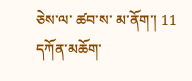ཅེས་ལ་ ཚབ་ས་ མ་ནོག་། 11 དཀོན་མཆོག་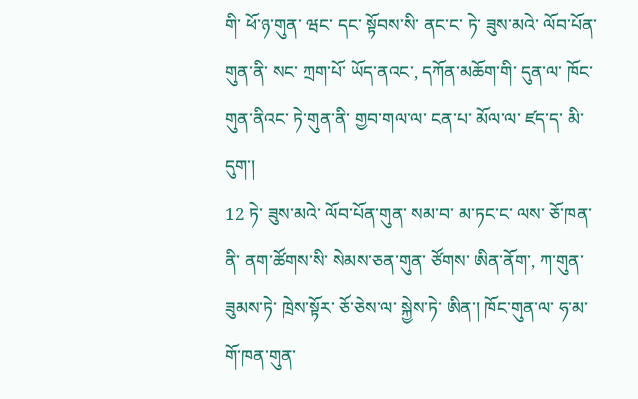གི་ ཕོ་ཉ་གུན་ ཝང་ དང་ སྟོབས་སི་ ནང་ང་ ཏེ་ ཟུས་མའེ་ ལོབ་པོན་གུན་ནི་ སང་ ཀྲག་པོ་ ཡོད་ནའང་, དཀོན་མཆོག་གི་ དུན་ལ་ ཁོང་གུན་ནིའང་ ཏེ་གུན་ནི་ གྱབ་གལ་ལ་ ངན་པ་ མོལ་ལ་ ཛད་ད་ མི་དུག་།
12 ཏེ་ ཟུས་མའེ་ ལོབ་པོན་གུན་ སམ་བ་ མ་ཏང་ང་ ལས་ ཅོ་ཁན་ནི་ ནག་ཚོགས་སི་ སེམས་ཅན་གུན་ ཙོགས་ ཨིན་ནོག་, ཀ་གུན་ ཟུམས་ཏེ་ ཁྲེས་སྟོར་ ཅོ་ཅེས་ལ་ སྐྱེས་ཏེ་ ཨིན་། ཁོང་གུན་ལ་ ཧ་མ་གོ་ཁན་གུན་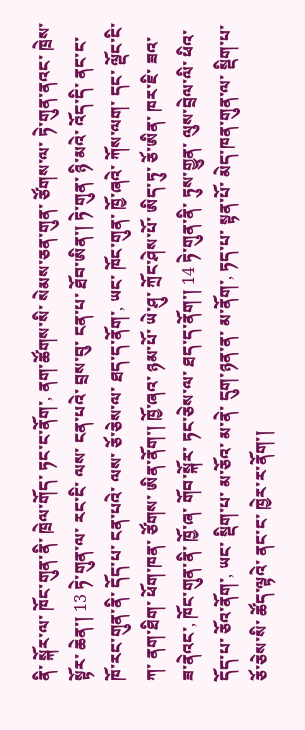ནི་ སྐོར་ལ་ ཁོང་གུན་ནི་ ཁྲེལ་གོད་ ཏང་ང་ནོག་, ནག་ཚོགས་སི་ སེམས་ཅན་གུན་ ཙོགས་ལ་ ཏེ་གུན་ནའང་ ཁྲེས་སྟོར་ ཆེན་། 13 ཏེ་གུན་ལ་ རང་ངི་ ལས་ ངན་པའེ་ བྲས་བུ་ ངན་པ་ ཐོབ་ཨིན་། ཏེ་གུན་ ཉི་མའེ་ འོད་དི་ ནང་ང་ ཁོ་རང་གུན་ནི་ དོད་པ་ ངན་པའེ་ ལས་ ཅོ་ཅེས་ལ་ ཐད་ད་ནོག་, ཡང་ ཁོང་གུན་ ཁྱོ་ཞའེ་ ཀོས་ལག་ དང་ ལྡོང་ངི་ཀ་ ནག་ཐིག་ ཕོག་ཁན་ ཙོགས་ ཨིན་ནོག་། ཁྱོ་ཞའ་ ཉམ་པོ་ ཡེ་ཤུ་ ཀྲོང་ཤེས་པོ་ ཨིད་ཏུ་ ཅོ་ཨིན་ ཁར་ཇི་ ཟའ་ ཟ་ནེའང་, ཁོང་གུན་ནི་ ཁྱོ་ཞ་ གོབ་སྐོར་ ཏང་ཅེས་ལ་ ཐད་ད་ནོག་། 14 ཏེ་གུན་ནི་ ཏུས་གྱུན་ ལུས་བྲེལ་ལི་ ཕིའ་ དོད་པ་ ཅོའ་ནོག་, ཡང་ སྡིག་པ་ མ་ཅོའ་ མ་ནེ་ དུག་ཉན་ན་ མ་ནོག་, ཏད་པ་ སྟན་པོ་ མེད་ཁན་གུན་ལ་ སྡིག་པ་ ཅོ་ཅེས་སི་ ཚོད་ལྟའེ་ ནང་ང་ ཁྱེར་ར་ནོག་།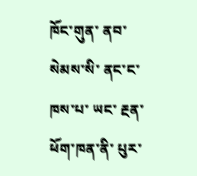ཁོང་གུན་ ནབ་སེམས་སི་ ནང་ང་ ཁས་པ་ ཡང་ རྔན་ ཕོག་ཁན་ནི་ པུར་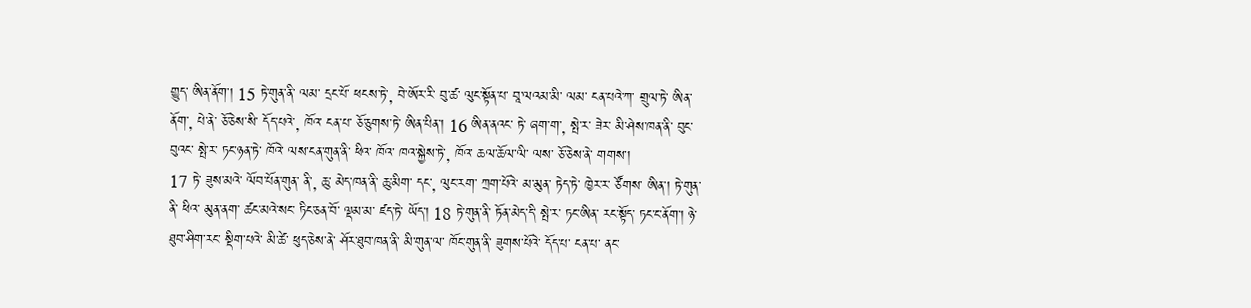གྱུད་ ཨིན་ནོག་། 15 ཏེ་གུན་ནི་ ལམ་ དྲང་པོ་ ཕངས་ཏེ་, བེ་ཨོར་རི་ བུ་ཚ་ ལུང་སྟོན་པ་ བཱ་ལའམ་མི་ ལམ་ ངན་པའེ་ཀ་ གྲུལ་ཏེ་ ཨིན་ནོག་, པེ་ནེ་ ཅོ་ཅེས་སི་ དོད་པའེ་, ཁོའ་ ངན་པ་ ཅོ་ཅུགས་ཏེ་ ཨིན་པིན་། 16 ཨིན་ནའང་ ཏེ་ ཞག་ག་, སྤེ་ར་ ཟེར་ མི་ཤེས་ཁན་ནི་ བུང་བུའང་ སྤེ་ར་ ཏང་ཉན་ཏེ་ ཁོའེ་ ལས་ངན་གུན་ནི་ ཕིའ་ ཁོའ་ ཁའ་སྐྱེས་ཏེ་, ཁོའ་ ཆལ་ཆོལ་ལི་ ལས་ ཅོ་ཅེས་ནེ་ གགས་།
17 ཏེ་ ཟུས་མའེ་ ལོབ་པོན་གུན་ ནི་, ཆུ་ མེད་ཁན་ནི་ ཆུ་མིག་ དང་, ལུང་རག་ ཀྲག་པོའེ་ མ་མུན་ ཏེད་ཏེ་ ཁྱེར་ར་ ཙོགས་ ཨིན་། ཏེ་གུན་ནི་ ཕིའ་ མུན་ནག་ ཚང་མའེ་སང་ ཏིང་ཅན་བོ་ ལྡམ་མ་ ཛད་ཏེ་ ཡོད་། 18 ཏེ་གུན་ནི་ ཏོན་མེད་དི་ སྤེ་ར་ ཏང་ཨིན་ རང་སྟོད་ ཏང་ང་ནོག་། ཉེ་ཐུབ་ཤིག་རང་ སྡིག་པའེ་ མི་ཚེ་ ཕུད་ཅེས་ནེ་ ཤོར་ཐུབ་ཁན་ནི་ མི་གུན་ལ་ ཁོང་གུན་ནི་ ཟུགས་པོའེ་ དོད་པ་ ངན་པ་ ནང་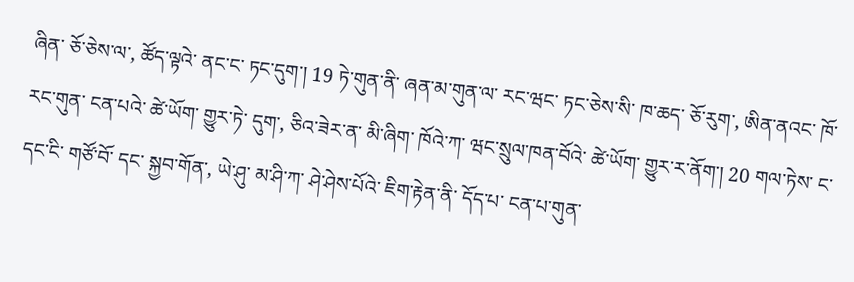ཞིན་ ཅོ་ཅེས་ལ་, ཚོད་ལྟའེ་ ནང་ང་ ཏང་དུག་། 19 ཏེ་གུན་ནི་ ཞན་མ་གུན་ལ་ རང་ཝང་ ཏང་ཅེས་སི་ ཁ་ཆད་ ཅོ་རུག་, ཨིན་ནའང་ ཁོ་རང་གུན་ ངན་པའེ་ ཚེ་ཡོག་ གྱུར་ཏེ་ དུག་, ཅིའ་ཟེར་ན་ མི་ཞིག་ ཁོའེ་ཀ་ ཝང་སྲུལ་ཁན་བོའེ་ ཚེ་ཡོག་ གྱུར་ར་ནོག་། 20 གལ་ཏེས་ ང་དང་ངི་ གཙོ་བོ་ དང་ སྐྱབ་གོན་, ཡེ་ཤུ་ མ་ཤི་ཀ་ ཤེ་ཤེས་པོའེ་ ཇིག་རྟེན་ནི་ དོད་པ་ ངན་པ་གུན་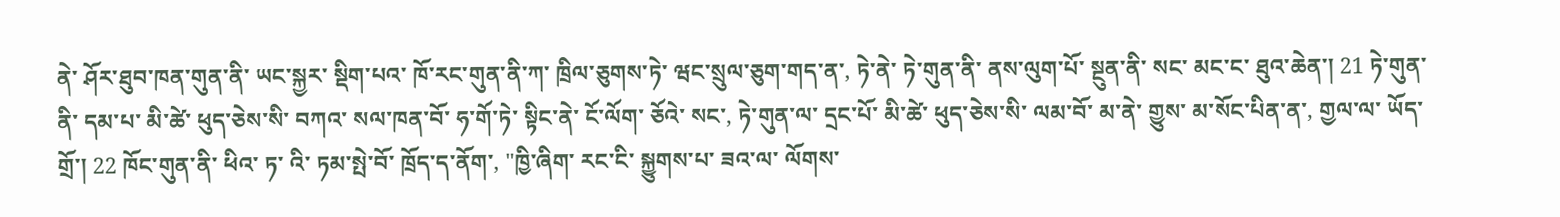ནེ་ ཤོར་ཐུབ་ཁན་གུན་ནི་ ཡང་སྐྱར་ སྡིག་པའ་ ཁོ་རང་གུན་ནི་ཀ་ ཁྲིལ་ཅུགས་ཏེ་ ཝང་སྲུལ་ཅུག་གད་ན་, ཏེ་ནེ་ ཏེ་གུན་ནི་ ནས་ལུག་པོ་ སྔུན་ནི་ སང་ མང་ང་ ཐུའ་ཆེན་། 21 ཏེ་གུན་ནི་ དམ་པ་ མི་ཚེ་ ཕུད་ཅེས་སི་ བཀའ་ སལ་ཁན་བོ་ ཧ་གོ་ཏེ་ སྟིང་ནེ་ ངོ་ལོག་ ཅོའེ་ སང་, ཏེ་གུན་ལ་ དྲང་པོ་ མི་ཚེ་ ཕུད་ཅེས་སི་ ལམ་བོ་ མ་ནེ་ གྱུས་ མ་སོང་པིན་ན་, གྱལ་ལ་ ཡོད་གྲོ་། 22 ཁོང་གུན་ནི་ ཕིའ་ ཏ་ འི་ ཏམ་སྤེ་བོ་ ཁྲོད་ད་ནོག་, "ཁྱི་ཞིག་ རང་ངི་ སྐྱུགས་པ་ ཟའ་ལ་ ལོགས་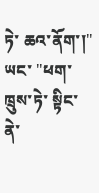ཏེ་ ཆའ་ནོག་།" ཡང་ "ཕག་ ཁྲུས་ཏེ་ སྟིང་ནེ་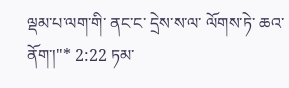ལྡམ་པ་ལག་གི་ ནང་ང་ དྲེས་ས་ལ་ ལོགས་ཏེ་ ཆའ་ནོག་།"* 2:22 ཏམ་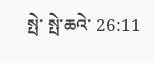སྤེ་ སྤེ་ཆའེ་ 26:11